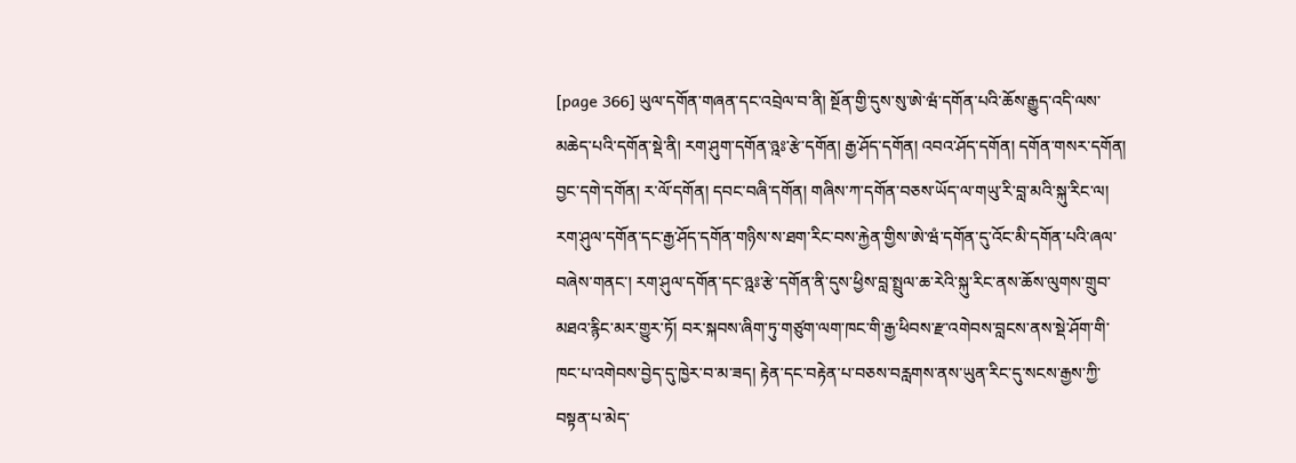[page 366] ཡུལ་དགོན་གཞན་དང་འབྲེལ་བ་ནི། སྔོན་གྱི་དུས་སུ་ཨེ་ཝཾ་དགོན་པའི་ཆོས་རྒྱུད་འདི་ལས་མཆེད་པའི་དགོན་སྡེ་ནི། རག་ཤུག་དགོན་ཉྰཿ་རྩེ་དགོན། རྒྱ་ཤོད་དགོན། འབའ་ཤོད་དགོན། དགོན་གསར་དགོན། བྱང་དགེ་དགོན། ར་ལོ་དགོན། དབང་བཞི་དགོན། གཞིས་ཀ་དགོན་བཅས་ཡོད་ལ་གཡུ་རི་བླ་མའི་སྐུ་རིང་ལ། རག་ཤུལ་དགོན་དང་རྒྱ་ཤོད་དགོན་གཉིས་ས་ཐག་རིང་བས་རྐྱེན་གྱིས་ཨེ་ཝཾ་དགོན་དུ་འོང་མི་དགོན་པའི་ཞལ་བཞེས་གནང་། རག་ཤུལ་དགོན་དང་ཉྰཿ་རྩེ་དགོན་ནི་དུས་ཕྱིས་བླ་སྤྲུལ་ཆ་རེའི་སྐུ་རིང་ནས་ཆོས་ལུགས་གྲུབ་མཐའ་རྙིང་མར་གྱུར་ཏོ། བར་སྐབས་ཞིག་ཏུ་གཙུག་ལག་ཁང་གི་རྒྱ་ཕིབས་རྫ་འགེབས་བླངས་ནས་སྡེ་ཤོག་གི་ཁང་པ་འགེབས་བྱེད་དུ་ཁྱེར་བ་མ་ཟད། རྟེན་དང་བརྟེན་པ་བཅས་བརླགས་ནས་ཡུན་རིང་དུ་སངས་རྒྱས་ཀྱི་བསྟན་པ་མེད་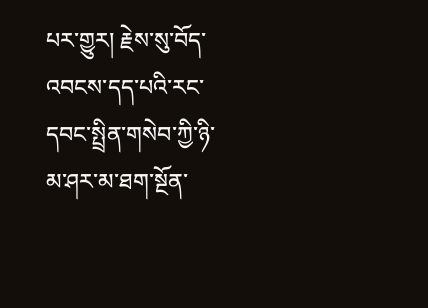པར་གྱུར། རྗེས་སུ་བོད་འབངས་དད་པའི་རང་དབང་སྤྲིན་གསེབ་ཀྱི་ཉི་མ་ཤར་མ་ཐག་སྔོན་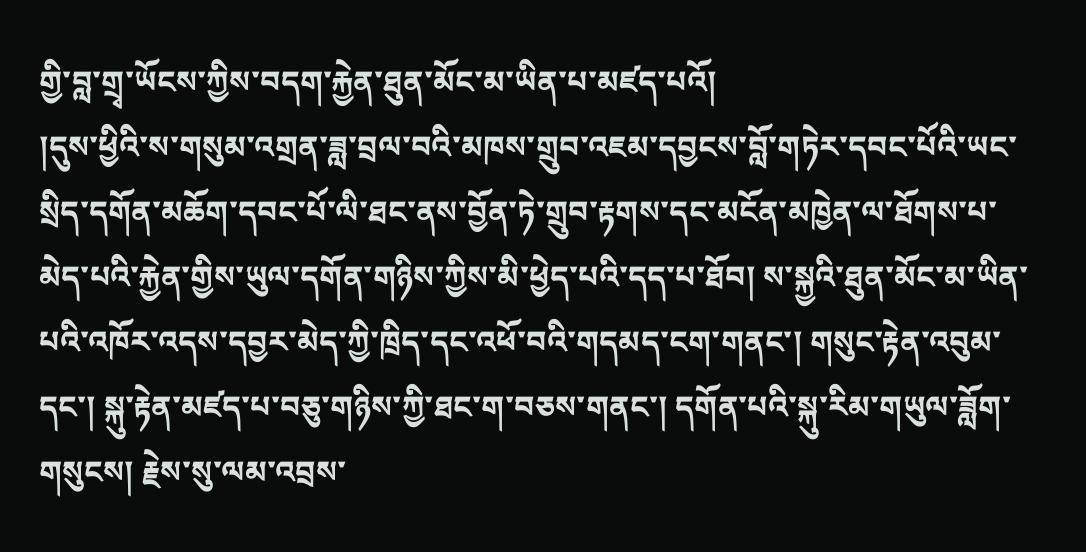གྱི་བླ་གྲྭ་ཡོངས་ཀྱིས་བདག་རྐྱེན་ཐུན་མོང་མ་ཡིན་པ་མཛད་པའོ།
།དུས་ཕྱིའི་ས་གསུམ་འགྲན་ཟླ་བྲལ་བའི་མཁས་གྲུབ་འཇམ་དབྱངས་བློ་གཏེར་དབང་པོའི་ཡང་སྲིད་དགོན་མཆོག་དབང་པོ་ལི་ཐང་ནས་བྱོན་ཏེ་གྲུབ་རྟགས་དང་མངོན་མཁྱེན་ལ་ཐོགས་པ་མེད་པའི་རྐྱེན་གྱིས་ཡུལ་དགོན་གཉིས་ཀྱིས་མི་ཕྱེད་པའི་དད་པ་ཐོབ། ས་སྐྱའི་ཐུན་མོང་མ་ཡིན་པའི་འཁོར་འདས་དབྱར་མེད་ཀྱི་ཁྲིད་དང་འཕོ་བའི་གདམད་ངག་གནང་། གསུང་རྟེན་འབུམ་དང་། སྐུ་རྟེན་མཛད་པ་བཅུ་གཉིས་ཀྱི་ཐང་ག་བཅས་གནང་། དགོན་པའི་སྐུ་རིམ་གཡུལ་ཟློག་གསུངས། རྗེས་སུ་ལམ་འབྲས་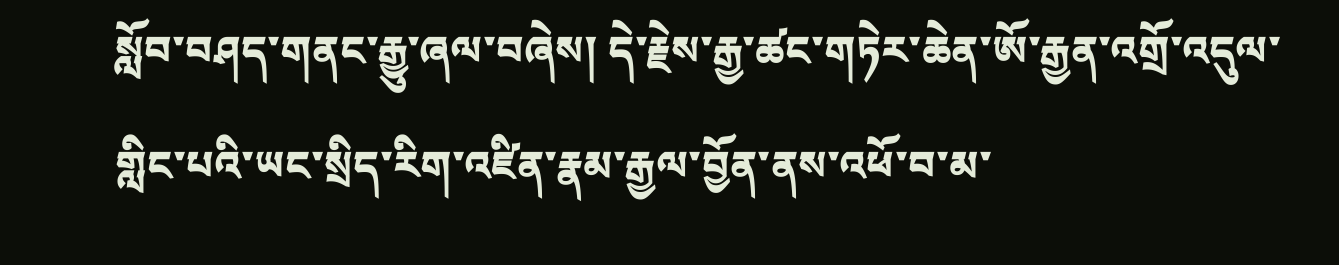སློབ་བཤད་གནང་རྒྱུ་ཞལ་བཞེས། དེ་རྗེས་རྒྱ་ཚང་གཏེར་ཆེན་ཨོ་རྒྱན་འགྲོ་འདུལ་གླིང་པའི་ཡང་སྲིད་རིག་འཛིན་རྣམ་རྒྱལ་བྱོན་ནས་འཕོ་བ་མ་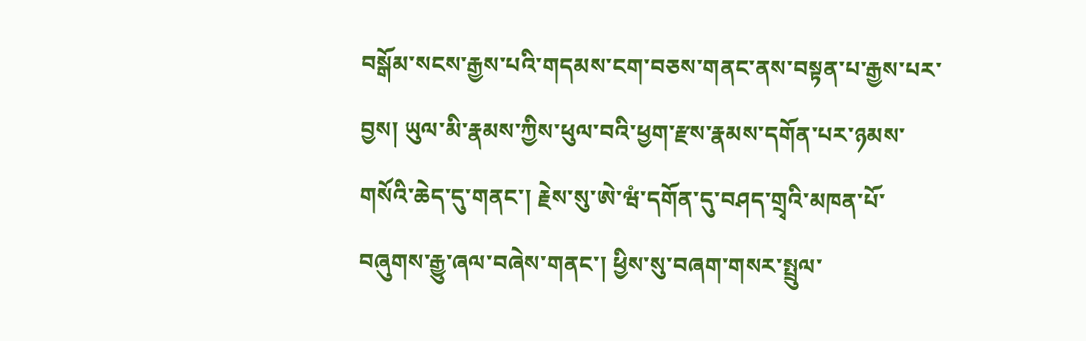བསྒོམ་སངས་རྒྱས་པའི་གདམས་ངག་བཅས་གནང་ནས་བསྟན་པ་རྒྱས་པར་བྱས། ཡུལ་མི་རྣམས་ཀྱིས་ཕུལ་བའི་ཕྱག་རྫས་རྣམས་དགོན་པར་ཉམས་གསོའི་ཆེད་དུ་གནང་། རྗེས་སུ་ཨེ་ཝཾ་དགོན་དུ་བཤད་གྲྭའི་མཁན་པོ་བཞུགས་རྒྱུ་ཞལ་བཞེས་གནང་། ཕྱིས་སུ་བཞག་གསར་སྤྲུལ་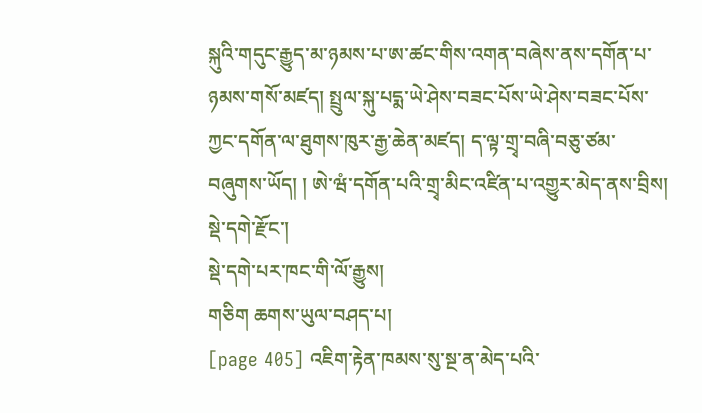སྐུའི་གདུང་རྒྱུད་མ་ཉམས་པ་ཨ་ཚང་གིས་འགན་བཞེས་ནས་དགོན་པ་ཉམས་གསོ་མཛད། སྤྲུལ་སྐུ་པདྨ་ཡེ་ཤེས་བཟང་པོས་ཡེ་ཤེས་བཟང་པོས་ཀྱང་དགོན་ལ་ཐུགས་ཁུར་རྒྱ་ཆེན་མཛད། ད་ལྟ་གྲྭ་བཞི་བཅུ་ཙམ་བཞུགས་ཡོད། ། ཨེ་ཝཾ་དགོན་པའི་གྲྭ་མིང་འཛིན་པ་འགྱུར་མེད་ནས་བྲིས།
སྡེ་དགེ་རྫོང་།
སྡེ་དགེ་པར་ཁང་གི་ལོ་རྒྱུས།
གཅིག ཆགས་ཡུལ་བཤད་པ།
[page 405] འཇིག་རྟེན་ཁམས་སུ་སྔ་ན་མེད་པའི་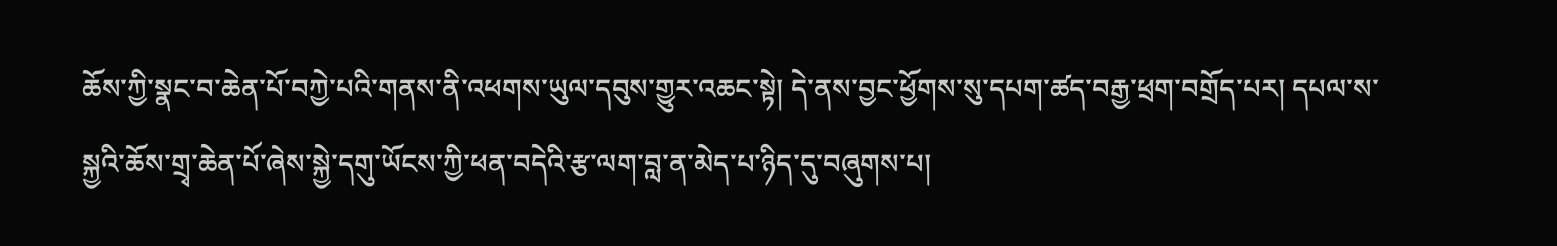ཆོས་ཀྱི་སྣང་བ་ཆེན་པོ་བཀྱེ་པའི་གནས་ནི་འཕགས་ཡུལ་དབུས་གྱུར་འཆང་སྟེ། དེ་ནས་བྱང་ཕྱོགས་སུ་དཔག་ཚད་བརྒྱ་ཕྲག་བགྲོད་པར། དཔལ་ས་སྐྱའི་ཆོས་གྲྭ་ཆེན་པོ་ཞེས་སྐྱེ་དགུ་ཡོངས་ཀྱི་ཕན་བདེའི་རྩ་ལག་བླ་ན་མེད་པ་ཉིད་དུ་བཞུགས་པ།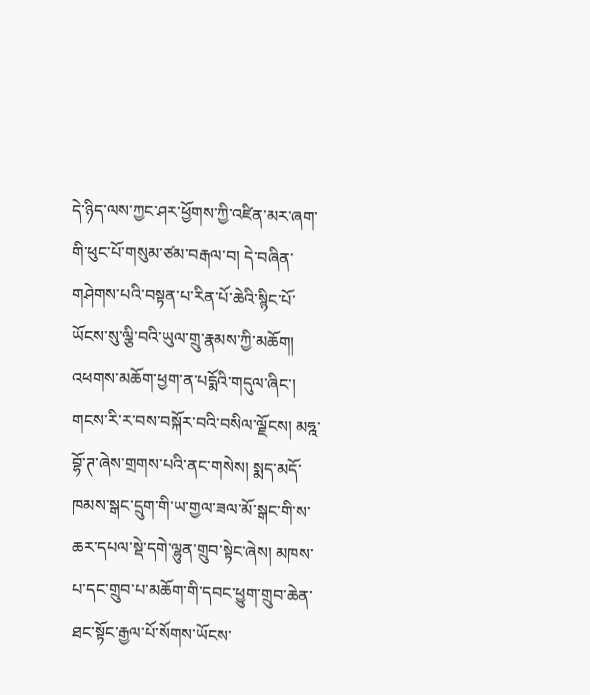དེ་ཉིད་ལས་ཀྱང་ཤར་ཕྱོགས་ཀྱི་འཛིན་མར་ཞག་གི་ཕུང་པོ་གསུམ་ཙམ་བརྒལ་བ། དེ་བཞིན་གཤེགས་པའི་བསྟན་པ་རིན་པོ་ཆེའི་སྙིང་པོ་ཡོངས་སུ་ལྕི་བའི་ཡུལ་གྲུ་རྣམས་ཀྱི་མཆོག། འཕགས་མཆོག་ཕྱག་ན་པདྨོའི་གདུལ་ཞིང་། གངས་རི་ར་བས་བསྐོར་བའི་བསིལ་ལྗོངས། མཧྰ་བྷོ་ཊ་ཞེས་གྲགས་པའི་ནང་གསེས། སྨད་མདོ་ཁམས་སྒང་དྲུག་གི་ཡ་གྱལ་ཟལ་མོ་སྒང་གི་ས་ཆར་དཔལ་སྡེ་དགེ་ལྷུན་གྲུབ་སྟེང་ཞེས། མཁས་པ་དང་གྲུབ་པ་མཆོག་གི་དབང་ཕྱུག་གྲུབ་ཆེན་ཐང་སྟོང་རྒྱལ་པོ་སོགས་ཡོངས་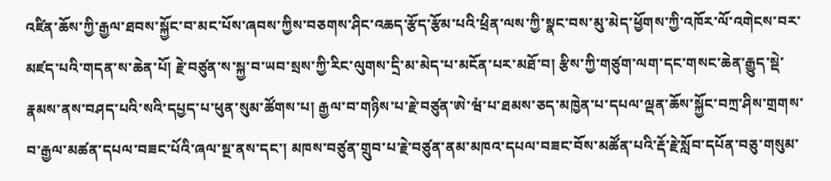འཛིན་ཆོས་ཀྱི་རྒྱལ་ཐབས་སྐྱོང་བ་མང་པོས་ཞབས་ཀྱིས་བཅགས་ཤིང་འཆད་རྩོད་རྩོམ་པའི་ཕྲིན་ལས་ཀྱི་སྣང་བས་མུ་མེད་ཕྱོགས་ཀྱི་འཁོར་ལོ་འགེངས་བར་མཛད་པའི་གདན་ས་ཆེན་པོ། རྗེ་བཙུན་ས་སྐྱ་བ་ཡབ་སྲས་ཀྱི་རིང་ལུགས་དྲི་མ་མེད་པ་མངོན་པར་མཐོ་བ། རྩིས་ཀྱི་གཙུག་ལག་དང་གསང་ཆེན་རྒྱུད་སྡེ་རྣམས་ནས་བཤད་པའི་སའི་དཔྱད་པ་ཕུན་སུམ་ཚོགས་པ། རྒྱལ་བ་གཉིས་པ་རྗེ་བཙུན་ཨེ་ཝཾ་པ་ཐམས་ཅད་མཁྱེན་པ་དཔལ་ལྡན་ཆོས་སྐྱོང་བཀྲ་ཤིས་གྲགས་བ་རྒྱལ་མཚན་དཔལ་བཟང་པོའི་ཞལ་སྔ་ནས་དང་། མཁས་བཙུན་གྲུབ་པ་རྗེ་བཙུན་ནམ་མཁའ་དཔལ་བཟང་བོས་མཚོན་པའི་རྡོ་རྗེ་སློབ་དཔོན་བཅུ་གསུམ་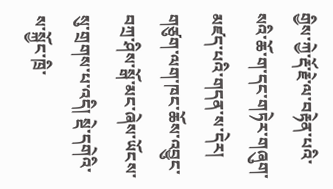གྱིས་ཀྱེ་རྡོ་རྗེ་ལ་བརྟེན་པའི་སའི་ཆོ་ག་དང་གཏེར་གཞུག་མཛད་པའི་གདན་ས་དེར། གཙུག་ལག་ཁང་ཆོས་འབྱུང་བཀྲ་ཤིས་སྒོ་མང་ཞེས་ཡོངས་སུ་གྲགས་པ་འདི། སྡེ་དགེའི་ས་སྐྱོང་ཁྲི་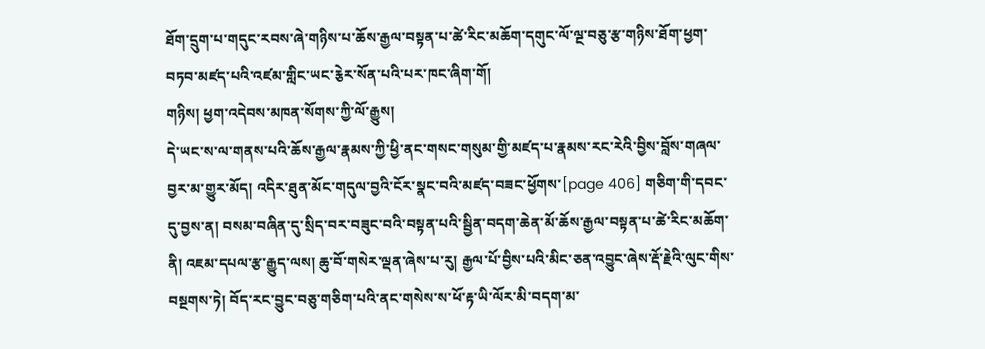ཐོག་དྲུག་པ་གདུང་རབས་ཞེ་གཉིས་པ་ཆོས་རྒྱལ་བསྟན་པ་ཚེ་རིང་མཆོག་དགུང་ལོ་ལྔ་བཅུ་རྩ་གཉིས་ཐོག་ཕྱག་བཏབ་མཛད་པའི་འཛམ་གླིང་ཡང་རྕེར་སོན་པའི་པར་ཁང་ཞིག་གོ།
གཉིས། ཕྱག་འདེབས་མཁན་སོགས་ཀྱི་ལོ་རྒྱུས།
དེ་ཡང་ས་ལ་གནས་པའི་ཆོས་རྒྱལ་རྣམས་ཀྱི་ཕྱི་ནང་གསང་གསུམ་གྱི་མཛད་པ་རྣམས་རང་རེའི་བྱིས་བློས་གཞལ་བྱར་མ་གྱུར་མོད། འདིར་ཐུན་མོང་གདུལ་བྱའི་ངོར་སྣང་བའི་མཛད་བཟང་ཕྱོགས་[page 406] གཅིག་གི་དབང་དུ་བྱས་ན། བསམ་བཞིན་དུ་སྲིད་བར་བཟུང་བའི་བསྟན་པའི་སྦྱིན་བདག་ཆེན་མོ་ཆོས་རྒྱལ་བསྟན་པ་ཚེ་རིང་མཆོག་ནི། འཇམ་དཔལ་རྩ་རྒྱུད་ལས། ཆུ་བོ་གསེར་ལྡན་ཞེས་པ་རུ། རྒྱལ་པོ་བྱིས་པའི་མིང་ཅན་འབྱུང་ཞེས་རྡོ་རྗེའི་ལུང་གིས་བསྔགས་ཏེ། བོད་རང་བྱུང་བཅུ་གཅིག་པའི་ནང་གསེས་ས་ཕོ་རྟ་ཡི་ལོར་མི་བདག་མ་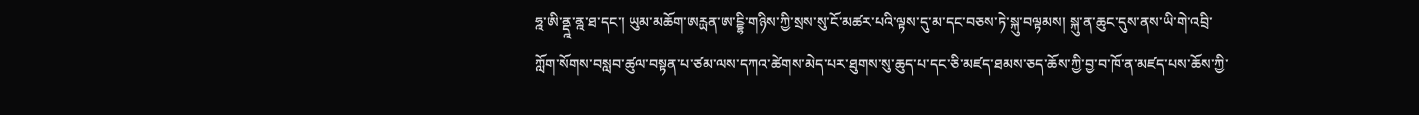ཧྰ་ཨི་ནྡྰ་ནྰ་ཐ་དང་། ཡུམ་མཆོག་ཨརྻན་ཨ་ངྡྷི་གཉིས་ཀྱི་སྲས་སུ་ངོ་མཚར་པའི་ལྟས་དུ་མ་དང་བཅས་ཏེ་སྐུ་བལྟམས། སྐུ་ན་ཆུང་དུས་ནས་ཡི་གེ་འབྲི་ཀློག་སོགས་བསླབ་ཚུལ་བསྟན་པ་ཙམ་ལས་དཀའ་ཚེགས་མེད་པར་ཐུགས་སུ་ཆུད་པ་དང་ཅི་མཛད་ཐམས་ཅད་ཆོས་ཀྱི་བྱ་བ་ཁོ་ན་མཛད་པས་ཆོས་ཀྱི་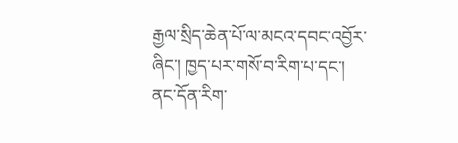རྒྱལ་སྲིད་ཆེན་པོ་ལ་མངའ་དབང་འབྱོར་ཞིང་། ཁྱད་པར་གསོ་བ་རིག་པ་དང་།
ནང་དོན་རིག་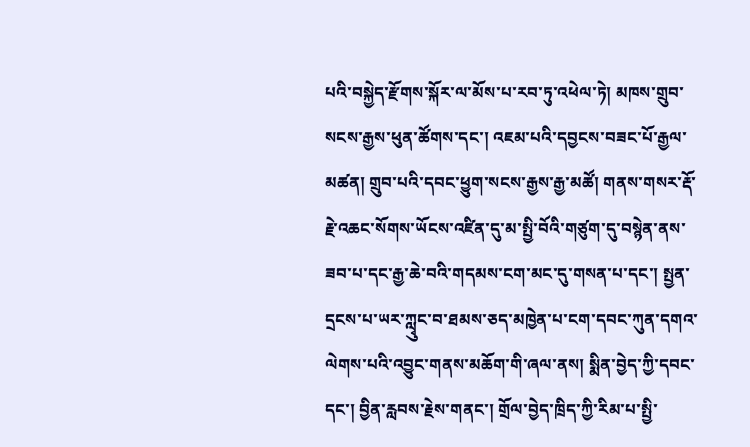པའི་བསྐྱེད་རྫོགས་སྐོར་ལ་མོས་པ་རབ་ཏུ་འཕེལ་ཏེ། མཁས་གྲུབ་སངས་རྒྱས་ཕུན་ཚོགས་དང་། འཇམ་པའི་དབྱངས་བཟང་པོ་རྒྱལ་མཚན། གྲུབ་པའི་དབང་ཕྱུག་སངས་རྒྱས་རྒྱ་མཚོ། གནས་གསར་རྡོ་རྗེ་འཆང་སོགས་ཡོངས་འཛིན་དུ་མ་སྤྱི་བོའི་གཙུག་དུ་བསྙེན་ནས་ཟབ་པ་དང་རྒྱ་ཆེ་བའི་གདམས་ངག་མང་དུ་གསན་པ་དང་། སྤྱན་དྲངས་པ་ཡར་ཀླྭུང་བ་ཐམས་ཅད་མཁྱེན་པ་ངག་དབང་ཀུན་དགའ་ལེགས་པའི་འབྱུང་གནས་མཆོག་གི་ཞལ་ནས། སྨིན་བྱེད་ཀྱི་དབང་དང་། བྱིན་རླབས་རྗེས་གནང་། གྲོལ་བྱེད་ཁྲིད་ཀྱི་རིམ་པ་སྤྱི་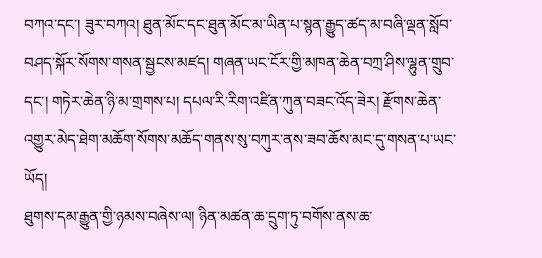བཀའ་དང་། ཟུར་བཀའ། ཐུན་མོང་དང་ཐུན་མོང་མ་ཡིན་པ་སྙན་རྒྱུད་ཚད་མ་བཞི་ལྡན་སློབ་བཤད་སྐོར་སོགས་གསན་སྦྱངས་མཛད། གཞན་ཡང་ངོར་གྱི་མཁན་ཆེན་བཀྲ་ཤིས་ལྷུན་གྲུབ་དང་། གཏེར་ཆེན་ཉི་མ་གྲགས་པ། དཔལ་རི་རིག་འཛིན་ཀུན་བཟང་འོད་ཟེར། རྫོགས་ཆེན་འགྱུར་མེད་ཐེག་མཆོག་སོགས་མཆོད་གནས་སུ་བཀུར་ནས་ཟབ་ཆོས་མང་དུ་གསན་པ་ཡང་ཡོད།
ཐུགས་དམ་རྒྱུན་གྱི་ཉམས་བཞེས་ལ། ཉིན་མཚན་ཆ་དྲུག་ཏུ་བགོས་ནས་ཆ་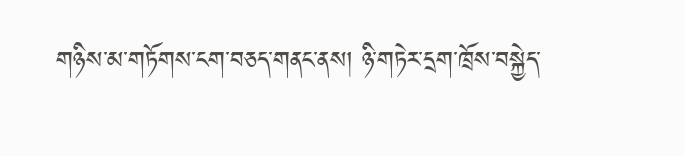གཉིས་མ་གཏོགས་ངག་བཅད་གནང་ནས། ཉི་གཏེར་དྲག་ཁྲོས་བསྐྱེད་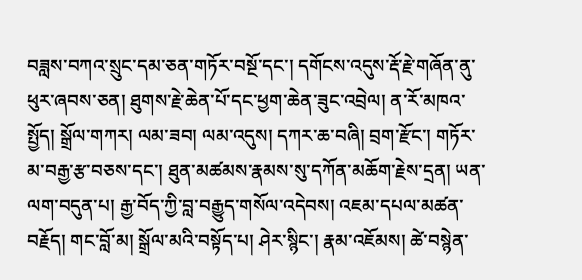བཟླས་བཀའ་སྲུང་དམ་ཅན་གཏོར་བསྔོ་དང་། དགོངས་འདུས་རྡོ་རྗེ་གཞོན་ནུ་ཕུར་ཞབས་ཅན། ཐུགས་རྗེ་ཆེན་པོ་དང་ཕྱག་ཆེན་ཟུང་འབྲེལ། ན་རོ་མཁའ་སྤྱོད། སྒྲོལ་གཀར། ལམ་ཟབ། ལམ་འདུས། དཀར་ཆ་བཞི། བྲག་རྫོང་། གཏོར་མ་བརྒྱ་རྩ་བཅས་དང་། ཐུན་མཚམས་རྣམས་སུ་དཀོན་མཆོག་རྗེས་དྲན། ཡན་ལག་བདུན་པ། རྒྱ་བོད་ཀྱི་བླ་བརྒྱུད་གསོལ་འདེབས། འཇམ་དཔལ་མཚན་བརྗོད། གང་བློ་མ། སྒྲོལ་མའི་བསྟོད་པ། ཤེར་སྙིང་། རྣམ་འཇོམས། ཚེ་བསྙེན་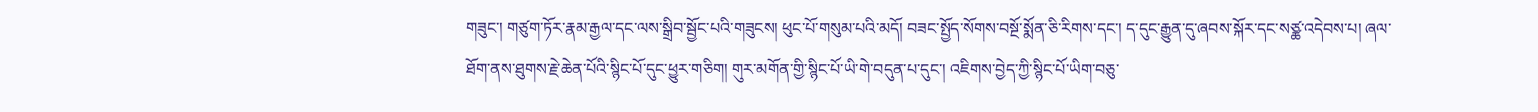གཟུང་། གཙུག་ཏོར་རྣམ་རྒྱལ་དང་ལས་སྒྲིབ་སྦྱོང་པའི་གཟུངས། ཕུང་པོ་གསུམ་པའི་མདོ། བཟང་སྤྱོད་སོགས་བསྔོ་སྨོན་ཅི་རིགས་དང་། ད་དུང་རྒྱུན་དུ་ཞབས་སྐོར་དང་སཙྪ་འདེབས་པ། ཞལ་ཐོག་ནས་ཐུགས་རྗེ་ཆེན་པོའི་སྙིང་པོ་དུང་ཕྱུར་གཅིག། གུར་མགོན་གྱི་སྙིང་པོ་ཡི་གེ་བདུན་པ་དུང་། འཇིགས་བྱེད་ཀྱི་སྙིང་པོ་ཡིག་བཅུ་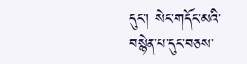དུང་། སེང་གདོང་མའི་བསྙེན་པ་དུང་བཅས་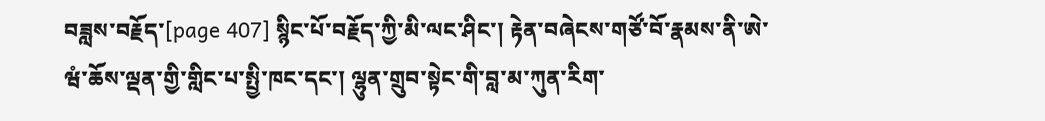བཟླས་བརྗོད་[page 407] སྙིང་པོ་བརྗོད་ཀྱི་མི་ལང་ཤིང་། རྟེན་བཞེངས་གཙོ་བོ་རྣམས་ནི་ཨེ་ཝཾ་ཆོས་ལྡན་གྱི་གླིང་པ་སྤྱི་ཁང་དང་། ལྷུན་གྲུབ་སྟེང་གི་བླ་མ་ཀུན་རིག་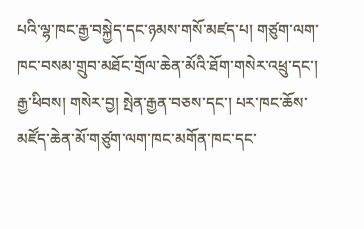པའི་ལྷ་ཁང་རྒྱ་བསྐྱེད་དང་ཉམས་གསོ་མཛད་པ། གཙུག་ལག་ཁང་བསམ་གྲུབ་མཐོང་གྲོལ་ཆེན་མོའི་ཐོག་གསེར་འཕྲུ་དང་། རྒྱ་ཕིབས། གསེར་བྱ། སྤེན་རྒྱན་བཅས་དང་། པར་ཁང་ཆོས་མཛོད་ཆེན་མོ་གཙུག་ལག་ཁང་མགོན་ཁང་དང་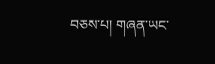བཅས་པ། གཞན་ཡང་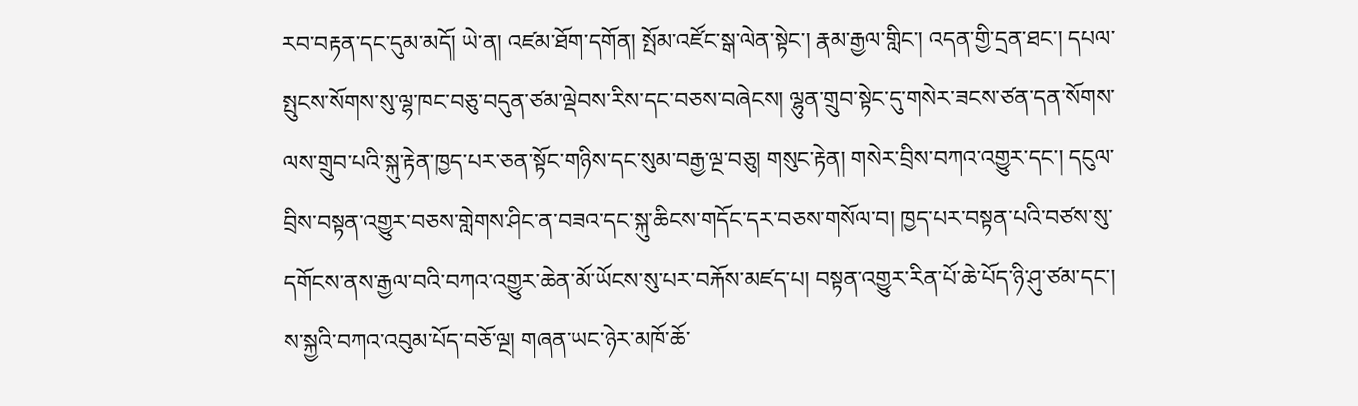རབ་བརྟན་དང་དུམ་མདོ། ཡེ་ན། འཛམ་ཐོག་དགོན། སྤོམ་འཛོང་སྒ་ལེན་སྟེང་། རྣམ་རྒྱལ་གླིང་། འདན་གྱི་དྲན་ཐང་། དཔལ་སྤུངས་སོགས་སུ་ལྷ་ཁང་བཅུ་བདུན་ཙམ་ལྡེབས་རིས་དང་བཅས་བཞེངས། ལྷུན་གྲུབ་སྟེང་དུ་གསེར་ཟངས་ཙན་དན་སོགས་ལས་གྲུབ་པའི་སྐུ་རྟེན་ཁྱད་པར་ཅན་སྟོང་གཉིས་དང་སུམ་བརྒྱ་ལྔ་བཅུ། གསུང་རྟེན། གསེར་བྲིས་བཀའ་འགྱུར་དང་། དངུལ་བྲིས་བསྟན་འགྱུར་བཅས་གླེགས་ཤིང་ན་བཟའ་དང་སྐུ་ཆིངས་གདོང་དར་བཅས་གསོལ་བ། ཁྱད་པར་བསྟན་པའི་བཙས་སུ་དགོངས་ནས་རྒྱལ་བའི་བཀའ་འགྱུར་ཆེན་མོ་ཡོངས་སུ་པར་བརྐོས་མཛད་པ། བསྟན་འགྱུར་རིན་པོ་ཆེ་པོད་ཉི་ཤུ་ཙམ་དང་། ས་སྐྱའི་བཀའ་འབུམ་པོད་བཅོ་ལྔ། གཞན་ཡང་ཉེར་མཁོ་ཆོ་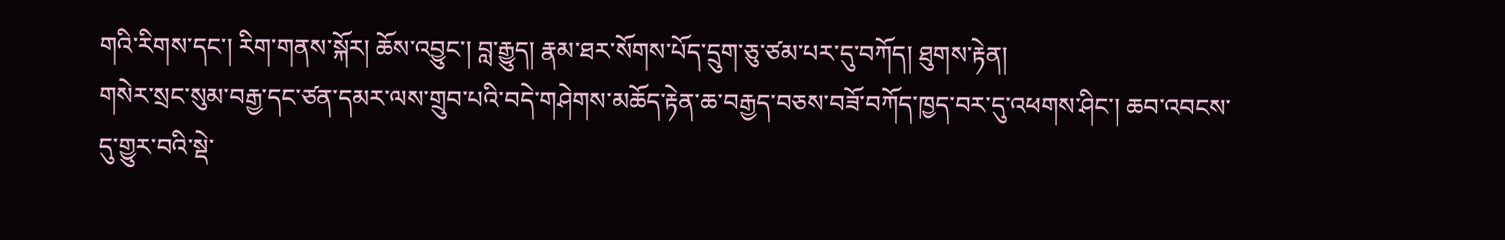གའི་རིགས་དང་། རིག་གནས་སྐོར། ཆོས་འབྱུང་། བླ་རྒྱུད། རྣམ་ཐར་སོགས་པོད་དྲུག་ཅུ་ཙམ་པར་དུ་བཀོད། ཐུགས་རྟེན།
གསེར་སྲང་སུམ་བརྒྱ་དང་ཙན་དམར་ལས་གྲུབ་པའི་བདེ་གཤེགས་མཆོད་རྟེན་ཆ་བརྒྱད་བཅས་བཟོ་བཀོད་ཁྱད་བར་དུ་འཕགས་ཤིང་། ཆབ་འབངས་དུ་གྱུར་བའི་སྡེ་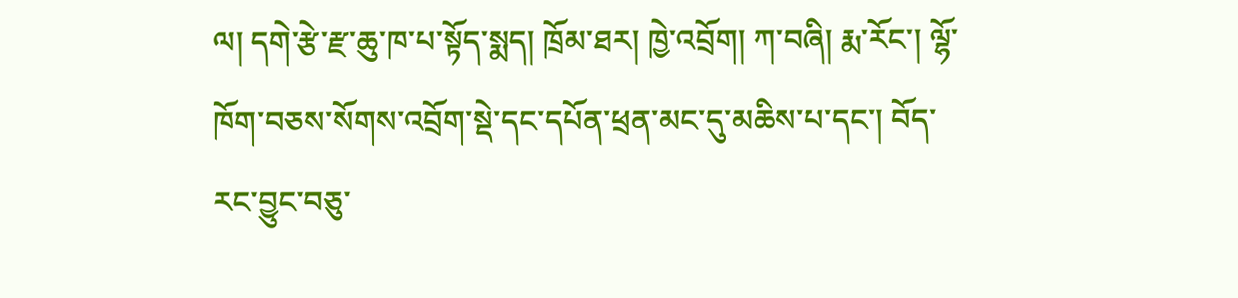ལ། དགེ་རྩེ་རྫ་ཆུ་ཁ་པ་སྟོད་སྨད། ཁྲོམ་ཐར། ཁྱེ་འབྲོག། ཀ་བཞི། རྨ་རོང་། ལྷོ་ཁོག་བཅས་སོགས་འབྲོག་སྡེ་དང་དཔོན་ཕྲན་མང་དུ་མཆིས་པ་དང་། བོད་རང་བྱུང་བཅུ་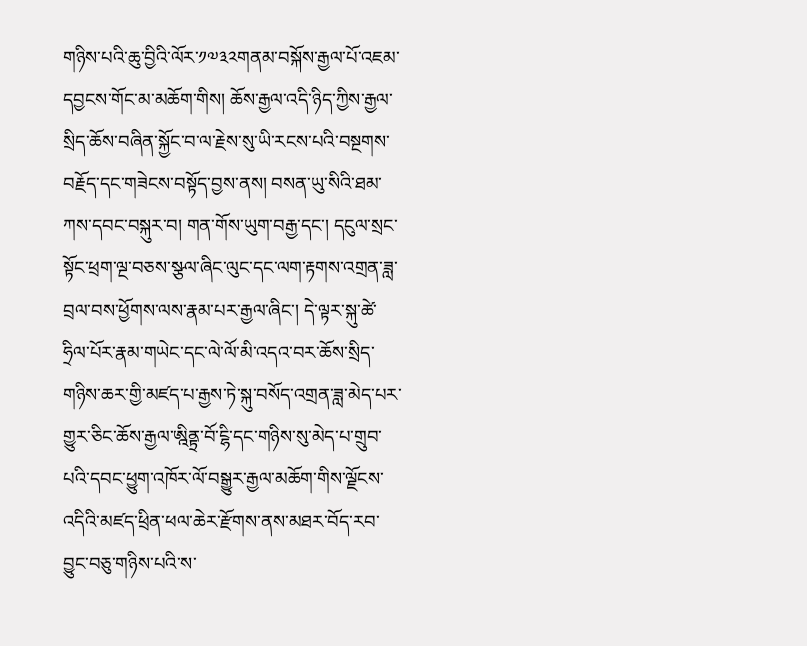གཉིས་པའི་ཆུ་བྱིའི་ལོར་༡༧༣༢གནམ་བསྐོས་རྒྱལ་པོ་འཇམ་དབྱངས་གོང་མ་མཆོག་གིས། ཆོས་རྒྱལ་འདི་ཉིད་ཀྱིས་རྒྱལ་སྲིད་ཆོས་བཞིན་སྐྱོང་བ་ལ་རྗེས་སུ་ཡི་རངས་པའི་བསྔགས་བརྗོད་དང་གཟེངས་བསྟོད་བྱས་ནས། བསན་ཡུ་སིའི་ཐམ་ཀས་དབང་བསྐུར་བ། གན་གོས་ཡུག་བརྒྱ་དང་། དངུལ་སྲང་སྟོང་ཕྲག་ལྔ་བཅས་སྩལ་ཞིང་ལུང་དང་ལག་རྟགས་འགྲན་ཟླ་བྲལ་བས་ཕྱོགས་ལས་རྣམ་པར་རྒྱལ་ཞིང་། དེ་ལྟར་སྐུ་ཚེ་ཧྲིལ་པོར་རྣམ་གཡེང་དང་ལེ་ལོ་མི་འདའ་བར་ཆོས་སྲིད་གཉིས་ཆར་གྱི་མཛད་པ་རྒྱས་ཏེ་སྐུ་བསོད་འགྲན་ཟླ་མེད་པར་གྱུར་ཅིང་ཆོས་རྒྱལ་ཨྰིནྟྲ་བོ་ངྷི་དང་གཉིས་སུ་མེད་པ་གྲུབ་པའི་དབང་ཕྱུག་འཁོར་ལོ་བསྒྱུར་རྒྱལ་མཆོག་གིས་ལྗོངས་འདིའི་མཛད་ཕྲིན་ཕལ་ཆེར་རྫོགས་ནས་མཐར་བོད་རབ་བྱུང་བཅུ་གཉིས་པའི་ས་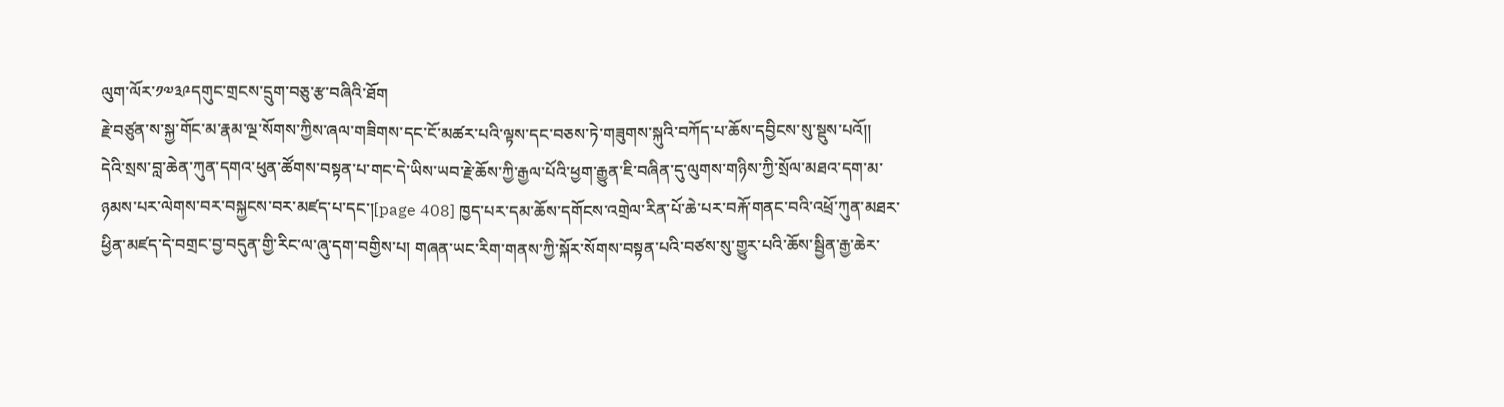ལུག་ལོར་༡༧༣༩དགུང་གྲངས་དྲུག་བཅུ་རྩ་བཞིའི་ཐོག
རྗེ་བཙུན་ས་སྐྱ་གོང་མ་རྣམ་ལྔ་སོགས་ཀྱིས་ཞལ་གཟིགས་དང་ངོ་མཚར་པའི་ལྟས་དང་བཅས་ཏེ་གཟུགས་སྐུའི་བཀོད་པ་ཆོས་དབྱིངས་སུ་སྡུས་པའོ།།
དེའི་སྲས་བླ་ཆེན་ཀུན་དགའ་ཕུན་ཚོགས་བསྟན་པ་གང་དེ་ཡིས་ཡབ་རྗེ་ཆོས་ཀྱི་རྒྱལ་པོའི་ཕྱག་རྒྱུན་ཇི་བཞིན་དུ་ལུགས་གཉིས་ཀྱི་སྲོལ་མཐའ་དག་མ་ཉམས་པར་ལེགས་བར་བསྐྱངས་བར་མཛད་པ་དང་།[page 408] ཁྱད་པར་དམ་ཆོས་དགོངས་འགྲེལ་རིན་པོ་ཆེ་པར་བརྐོ་གནང་བའི་འཕྲོ་ཀུན་མཐར་ཕྱིན་མཛད་དེ་བགྲང་བྱ་བདུན་གྱི་རིང་ལ་ཞུ་དག་བགྱིས་པ། གཞན་ཡང་རིག་གནས་ཀྱི་སྐོར་སོགས་བསྟན་པའི་བཙས་སུ་གྱུར་པའི་ཆོས་སྦྱིན་རྒྱ་ཆེར་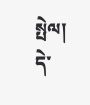སྤེལ། དེ་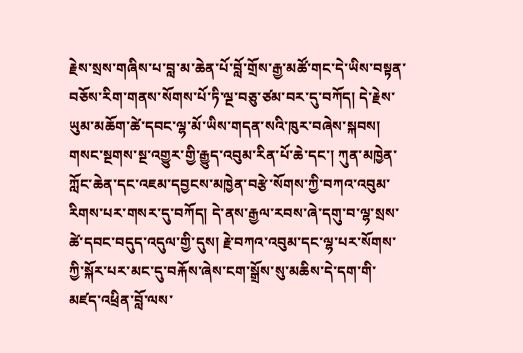རྗེས་སྲས་གཞིས་པ་བླ་མ་ཆེན་པོ་བློ་གྲོས་རྒྱ་མཚོ་གང་དེ་ཡིས་བསྟན་བཅོས་རིག་གནས་སོགས་པོ་ཏི་ལྔ་བཅུ་ཙམ་བར་དུ་བཀོད། དེ་རྗེས་ཡུམ་མཆོག་ཚེ་དབང་ལྷ་མོ་ཡིས་གདན་སའི་ཁུར་བཞེས་སྐབས། གསང་སྔགས་སྔ་འགྱུར་གྱི་རྒྱུད་འབུམ་རིན་པོ་ཆེ་དང་། ཀུན་མཁྱེན་ཀློང་ཆེན་དང་འཇམ་དབྱངས་མཁྱེན་བརྩེ་སོགས་ཀྱི་བཀའ་འབུམ་རིགས་པར་གསར་དུ་བཀོད། དེ་ནས་རྒྱལ་རབས་ཞེ་དགུ་བ་ལྷ་སྲས་ཚེ་དབང་བདུད་འདུལ་གྱི་དུས། རྗེ་བཀའ་འབུམ་དང་ལྷ་པར་སོགས་ཀྱི་སྐོར་པར་མང་དུ་བརྐོས་ཞེས་ངག་སྒྲོས་སུ་མཆིས་དེ་དག་གི་མཛད་འཕྲིན་བློ་ལས་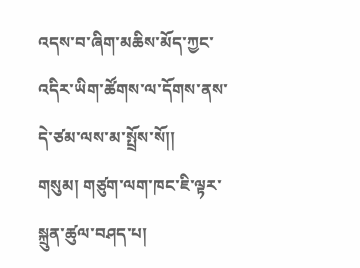འདས་བ་ཞིག་མཆིས་མོད་ཀྱང་འདིར་ཡིག་ཚོགས་ལ་དོགས་ནས་དེ་ཙམ་ལས་མ་སྤྲོས་སོ།།
གསུམ། གཙུག་ལག་ཁང་ཇི་ལྟར་སྐྲུན་ཚུལ་བཤད་པ།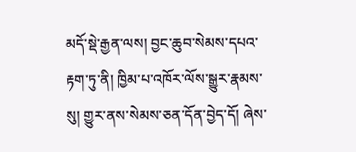མདོ་སྡེ་རྒྱན་ལས། བྱང་ཆུབ་སེམས་དཔའ་རྟག་ཏུ་ནི། ཁྱིམ་པ་འཁོར་ལོས་སྒྱུར་རྣམས་སུ། གྱུར་ནས་སེམས་ཅན་དོན་བྱེད་དོ། ཞེས་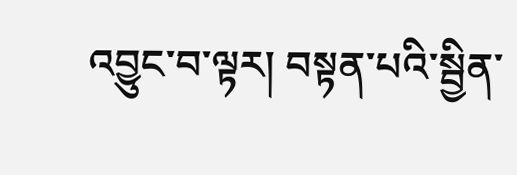འབྱུང་བ་ལྟར། བསྟན་པའི་སྦྱིན་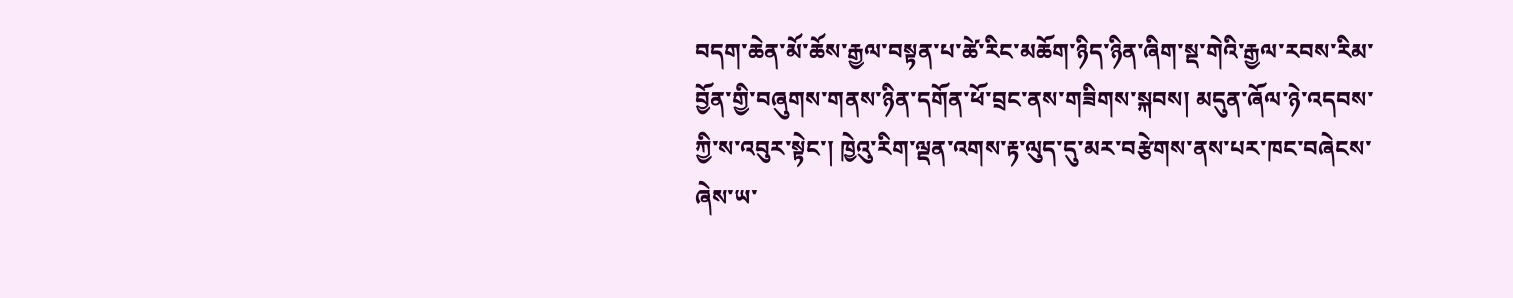བདག་ཆེན་མོ་ཆོས་རྒྱལ་བསྟན་པ་ཚེ་རིང་མཆོག་ཉིད་ཉིན་ཞིག་སྡ་གེའི་རྒྱལ་རབས་རིམ་བྱོན་གྱི་བཞུགས་གནས་ཉིན་དགོན་ཕོ་བྲང་ནས་གཟིགས་སྐབས། མདུན་ཞོལ་ཉེ་འདབས་ཀྱི་ས་འབུར་སྟེང་། ཁྱེའུ་རིག་ལྡན་འགས་རྟ་ལུད་དུ་མར་བརྩེགས་ནས་པར་ཁང་བཞེངས་ཞེས་ཡ་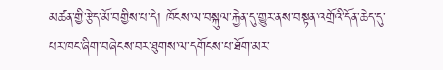མཚན་གྱི་རྩེད་མོ་བགྱིས་པ་དེ། ཁོངས་ལ་བསྐུལ་རྐྱེན་དུ་གྱུར་ནས་བསྟན་འགྲོའི་དོན་ཆེད་དུ་པར་ཁང་ཞིག་བཞེངས་བར་ཐུགས་ལ་དགོངས་པ་ཐོག་མར་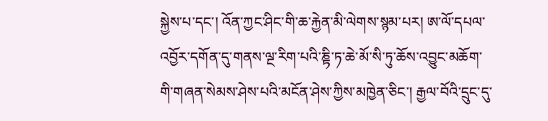སྐྱེས་པ་དང་། འོན་ཀྱང་ཤིང་གི་ཆ་རྐྱེན་མི་ལེགས་སྙམ་པར། ཨ་ལོ་དཔལ་འབྱོར་དགོན་དུ་གནས་ལྔ་རིག་པའི་ཎྟི་ཏ་ཆེ་མོ་སི་ཏུ་ཆོས་འབྱུང་མཆོག་གི་གཞན་སེམས་ཤེས་པའི་མངོན་ཤེས་ཀྱིས་མཁྱེན་ཅིང་། རྒྱལ་བོའི་དྲུང་དུ་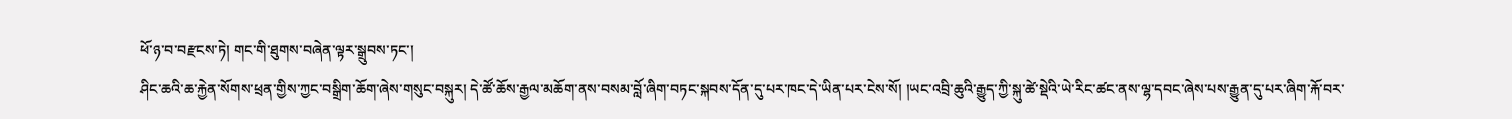ཕོ་ཉ་བ་བརྫངས་ཏེ། གང་གི་ཐུགས་བཞེན་ལྟར་སྒྲུབས་ཏང་།
ཤིང་ཆའི་ཆ་རྐྱེན་སོགས་ཕྲན་གྱིས་ཀྱང་བསྒྲིག་ཆོག་ཞེས་གསུང་བསྐུར། དེ་ཚོ་ཆོས་རྒྱལ་མཆོག་ནས་བསམ་བློ་ཞིག་བཏང་སྐབས་དོན་དུ་པར་ཁང་དེ་ཡིན་པར་ངེས་སོ། །ཡང་འབྲི་ཆུའི་རྒྱུད་ཀྱི་སྐུ་ཚེ་སྡེའི་ཡེ་རིང་ཚང་ནས་ལྷ་དབང་ཞེས་པས་རྒྱུན་དུ་པར་ཞིག་རྐོ་བར་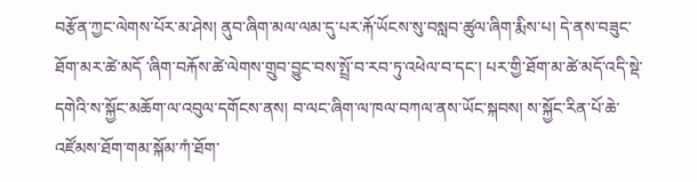བརྩོན་ཀྱང་ལེགས་པོར་མ་ཤེས། ནུབ་ཞིག་མལ་ལམ་དུ་པར་རྐོ་ཡོངས་སུ་བསླབ་ཚུལ་ཞིག་རྨིས་པ། དེ་ནས་བཟུང་ཐོག་མར་ཚེ་མདོ ་ཞིག་བརྐོས་ཚེ་ལེགས་གྲུབ་བྱུང་བས་སྤྲོ་བ་རབ་ཏུ་འཕེལ་བ་དང་། པར་གྱི་ཐོག་མ་ཚེ་མདོ་འདི་སྡེ་དགེའི་ས་སྐྱོང་མཆོག་ལ་འབུལ་དགོངས་ནས། བ་ལང་ཞིག་ལ་ཁལ་བཀལ་ནས་ཡོང་སྐབས། ས་སྐྱོང་རིན་པོ་ཆེ་འཛོམས་ཐོག་གམ་སྐོམ་ཀཾ་ཐོག་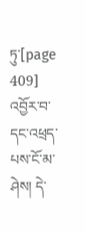ཏུ་[page 409] འབྱོར་བ་དང་འཕྲད་པས་ངོ་མ་ཤེས། དེ་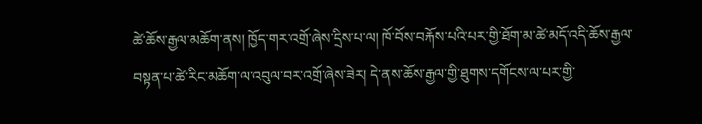ཚེ་ཆོས་རྒྱལ་མཆོག་ནས། ཁྱོད་གར་འགྲོ་ཞེས་དྲིས་པ་ལ། ཁོ་བོས་བརྐོས་པའི་པར་གྱི་ཐོག་མ་ཚེ་མདོ་འདི་ཆོས་རྒྱལ་བསྟན་པ་ཚེ་རིང་མཆོག་ལ་འབུལ་བར་འགྲོ་ཞེས་ཟེར། དེ་ནས་ཆོས་རྒྱལ་གྱི་ཐུགས་དགོངས་ལ་པར་གྱི་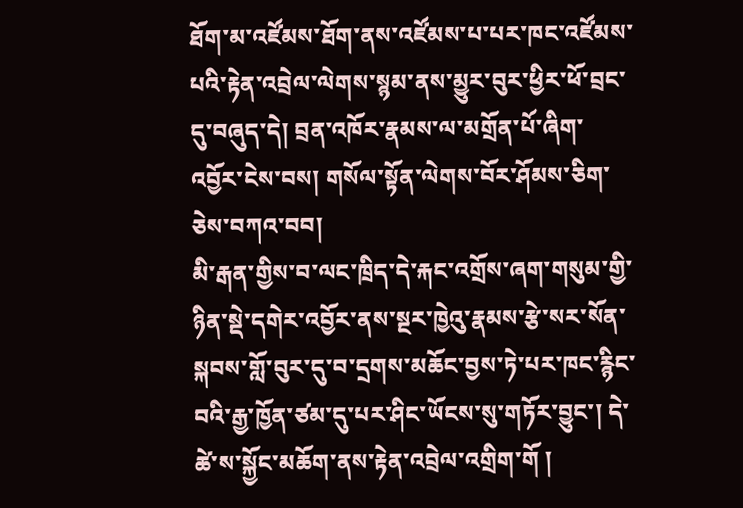ཐོག་མ་འཛོམས་ཐོག་ནས་འཛོམས་པ་པར་ཁང་འཛོམས་པའི་རྟེན་འབྲེལ་ལེགས་སྙམ་ནས་མྱུར་བུར་ཕྱིར་ཕོ་བྲང་དུ་བཞུད་དེ། བྲན་འཁོར་རྣམས་ལ་མགྲོན་པོ་ཞིག་འབྱོར་ངེས་བས། གསོལ་སྟོན་ལེགས་བོར་ཤོམས་ཅིག་ཅེས་བཀའ་བབ།
མི་རྒན་གྱིས་བ་ལང་ཁྲིད་དེ་རྐང་འགྲོས་ཞག་གསུམ་གྱི་ཉིན་སྡེ་དགེར་འབྱོར་ནས་སྔར་ཁྱེའུ་རྣམས་རྩེ་སར་སོན་སྐབས་གློ་བུར་དུ་བ་དྲགས་མཆོང་བྱས་ཏེ་པར་ཁང་རྙིང་བའི་རྒྱ་ཁྱོན་ཙམ་དུ་པར་ཤིང་ཡོངས་སུ་གཏོར་བྱུང་། དེ་ཚེ་ས་སྐྱོང་མཆོག་ནས་རྟེན་འབྲེལ་འགྲིག་གོ །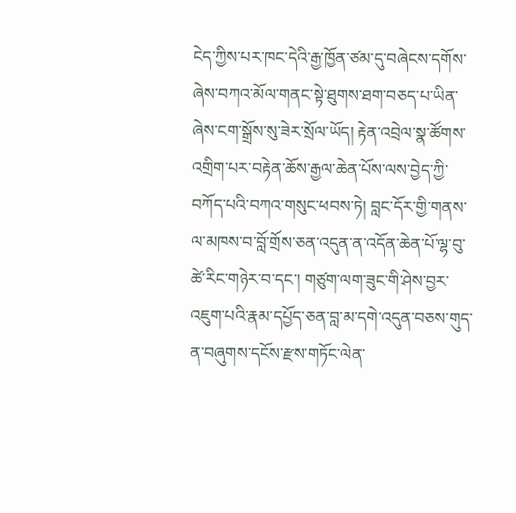ངེད་ཀྱིས་པར་ཁང་དེའི་རྒྱ་ཁྱོན་ཙམ་དུ་བཞེངས་དགོས་ཞེས་བཀའ་མོལ་གནང་སྟེ་ཐུགས་ཐག་བཅད་པ་ཡིན་ཞེས་ངག་སྒྲོས་སུ་ཟེར་སྲོལ་ཡོད། རྟེན་འབྲེལ་སྣ་ཚོགས་འགྲིག་པར་བརྟེན་ཆོས་རྒྱལ་ཆེན་པོས་ལས་བྱེད་ཀྱི་བཀོད་པའི་བཀའ་གསུང་ཕབས་ཏེ། བླང་དོར་གྱི་གནས་ལ་མཁས་བ་བློ་གྲོས་ཅན་འདུན་ན་འདོན་ཆེན་པོ་ལྷ་བུ་ཚེ་རིང་གཉེར་བ་དང་། གཙུག་ལག་ཟུང་གི་ཤེས་བྱར་འཇུག་པའི་རྣམ་དཔྱོད་ཅན་བླ་མ་དགེ་འདུན་བཅས་གུད་ན་བཞུགས་དངོས་རྫས་གཏོང་ལེན་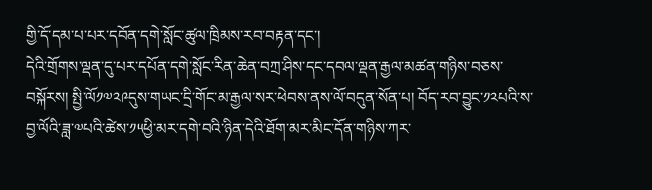གྱི་དོ་དམ་པ་པར་དབོན་དགེ་སློང་ཚུལ་ཁྲིམས་རབ་བརྟན་དང་།
དེའི་གྲོགས་ལྡན་དུ་པར་དཔོན་དགེ་སློང་རིན་ཆེན་བཀྲ་ཤིས་དང་དབལ་ལྡན་རྒྱལ་མཚན་གཉིས་བཅས་བསྐོརས། སྤྱི་ལོ༡༧༢༩དུས་གཡང་དྲི་གོང་མ་རྒྱལ་སར་ཕེབས་ནས་ལོ་བདུན་སོན་པ། བོད་རབ་བྱུང་༡༢པའི་ས་བྱ་ལོའི་ཟླ་༧པའི་ཚེས་༡༥ཕྱི་མར་དགེ་བའི་ཉིན་དེའི་ཐོག་མར་མིང་དོན་གཉིས་ཀར་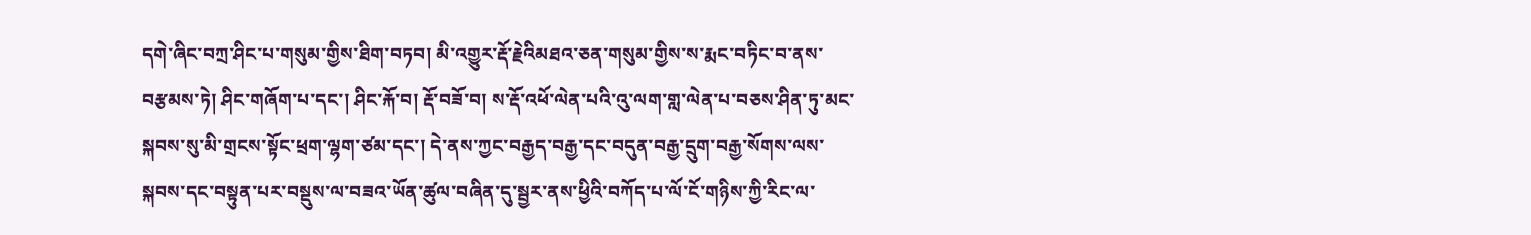དགེ་ཞིང་བཀྲ་ཤིང་པ་གསུམ་གྱིས་ཐིག་བཏབ། མི་འགྱུར་རྡོ་རྗེའིམཐའ་ཅན་གསུམ་གྱིས་ས་རྨང་བཏིང་བ་ནས་བརྩམས་ཏེ། ཤིང་གཞོག་པ་དང་། ཤིང་རྐོ་བ། རྡོ་བཟོ་བ། ས་རྡོ་འཕོ་ལེན་པའི་འུ་ལག་གླ་ལེན་པ་བཅས་ཤིན་ཏུ་མང་སྐབས་སུ་མི་གྲངས་སྟོང་ཕྲག་ལྷག་ཙམ་དང་། དེ་ནས་ཀྱང་བརྒྱད་བརྒྱ་དང་བདུན་བརྒྱ་དྲུག་བརྒྱ་སོགས་ལས་སྐབས་དང་བསྟུན་པར་བསྡུས་ལ་བཟའ་ཡོན་ཚུལ་བཞིན་དུ་སྦྱར་ནས་ཕྱིའི་བཀོད་པ་ལོ་ངོ་གཉིས་ཀྱི་རིང་ལ་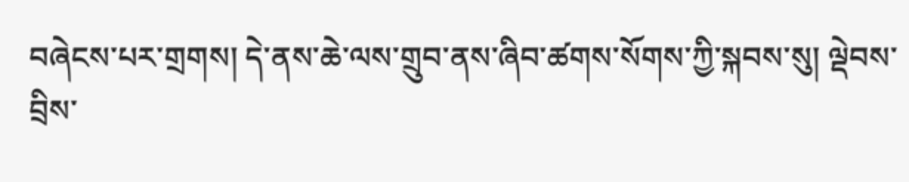བཞེངས་པར་གྲགས། དེ་ནས་ཆེ་ལས་གྲུབ་ནས་ཞིབ་ཚགས་སོགས་ཀྱི་སྐབས་སུ། ལྡེབས་བྲིས་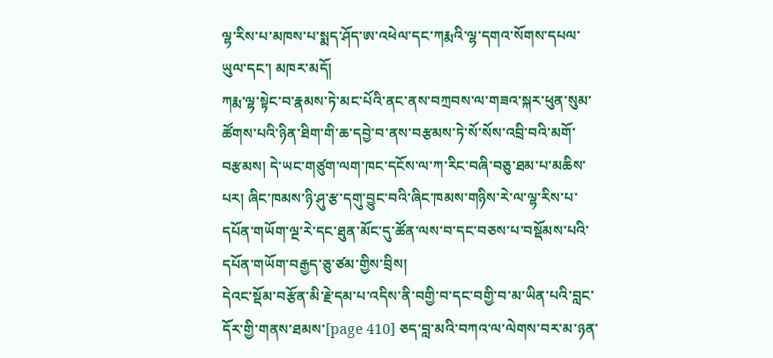ལྷ་རིས་པ་མཁས་པ་སྨད་ཤོད་ཨ་འཕེལ་དང་ཀརྨའི་ལྷ་དགའ་སོགས་དཔལ་ཡུལ་དང་། མཁར་མདོ།
ཀརྨ་ལྷ་སྟེང་བ་རྣམས་ཏེ་མང་པོའི་ནང་ནས་བཀྲབས་ལ་གཟའ་སྐར་ཕུན་སུམ་ཚོགས་པའི་ཉིན་ཐིག་གི་ཆ་དབྱེ་བ་ནས་བརྩམས་ཏེ་སོ་སོས་འབྲི་བའི་མགོ་བརྩམས། དེ་ཡང་གཙུག་ལག་ཁང་དངོས་ལ་ཀ་རིང་བཞི་བཅུ་ཐམ་པ་མཆིས་པར། ཞིང་ཁམས་ཉི་ཤུ་རྩ་དགུ་བྱུང་བའི་ཞིང་ཁམས་གཉིས་རེ་ལ་ལྷ་རིས་པ་དཔོན་གཡོག་ལྔ་རེ་དང་ཐུན་མོང་དུ་ཚོན་ལས་བ་དང་བཅས་པ་བསྡོམས་པའི་དཔོན་གཡོག་བརྒྱད་ཅུ་ཙམ་གྱིས་བྲིས།
དེའང་སྡོམ་བརྩོན་མི་རྗེ་དམ་པ་འདིས་ནི་བགྱི་བ་དང་བགྱི་བ་མ་ཡིན་པའི་བླང་དོར་གྱི་གནས་ཐམས་[page 410] ཅད་བླ་མའི་བཀའ་ལ་ལེགས་བར་མ་ཉན་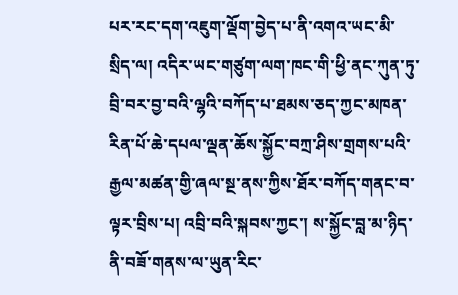པར་རང་དག་འཇུག་ལྡོག་བྱེད་པ་ནི་འགའ་ཡང་མི་སྲིད་ལ། འདིར་ཡང་གཙུག་ལག་ཁང་གི་ཕྱི་ནང་ཀུན་ཏུ་བྲི་བར་བྱ་བའི་ལྷའི་བཀོད་པ་ཐམས་ཅད་ཀྱང་མཁན་རིན་པོ་ཆེ་དཔལ་ལྡན་ཆོས་སྐྱོང་བཀྲ་ཤིས་གྲགས་པའི་རྒྱལ་མཚན་གྱི་ཞལ་སྔ་ནས་ཀྱིས་ཐོར་བཀོད་གནང་བ་ལྟར་བྲིས་པ། འབྲི་བའི་སྐབས་ཀྱང་། ས་སྐྱོང་བླ་མ་ཉིད་ནི་བཟོ་གནས་ལ་ཡུན་རིང་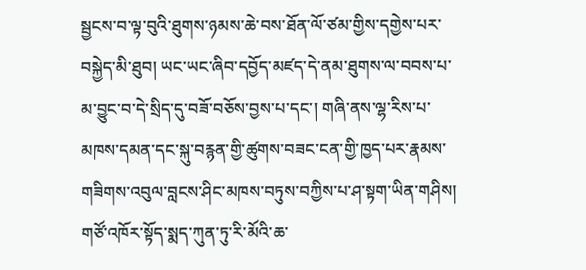སྦྱངས་བ་ལྟ་བུའི་ཐུགས་ཉམས་ཆེ་བས་ཐོན་ལོ་ཙམ་གྱིས་དགྱེས་པར་བསྐྱེད་མི་ཐུབ། ཡང་ཡང་ཞིབ་དབྱོད་མཛད་དེ་ནམ་ཐུགས་ལ་བབས་པ་མ་བྱུང་བ་དེ་སྲིད་དུ་བཟོ་བཅོས་བྱས་པ་དང་། གཞི་ནས་ལྷ་རིས་པ་མཁས་དམན་དང་སྐུ་བརྙན་གྱི་ཚུགས་བཟང་ངན་གྱི་ཁྱད་པར་རྣམས་གཟིགས་འབུལ་བླངས་ཤིང་མཁས་བཏུས་བཀྱིས་པ་ཤ་སྟག་ཡིན་གཤིས།
གཙོ་འཁོར་སྟོད་སྨད་ཀུན་ཏུ་རི་མོའི་ཆ་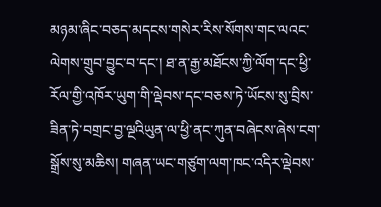མཉམ་ཞིང་བཅད་མདངས་གསེར་རིས་སོགས་གང་ལའང་ལེགས་གྲུབ་བྱུང་བ་དང་། ཐ་ན་རྒྱ་མཐོངས་ཀྱི་ལོག་དང་ཕྱི་རོལ་གྱི་འཁོར་ཡུག་གི་ལྡེབས་དང་བཅས་ཏེ་ཡོངས་སུ་བྲིས་ཟིན་ཏེ་བགྲང་བྱ་ལྔའིཡུན་ལ་ཕྱི་ནང་ཀུན་བཞེངས་ཞེས་ངག་སྒྲོས་སུ་མཆིས། གཞན་ཡང་གཙུག་ལག་ཁང་འདིར་ལྡེབས་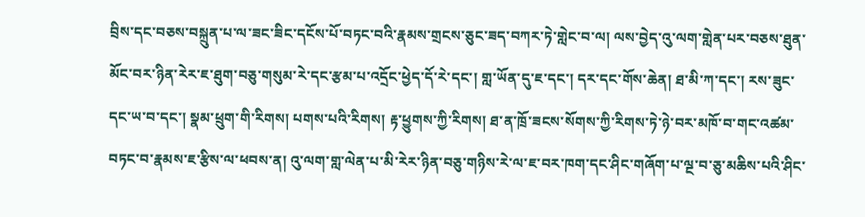བྲིས་དང་བཅས་བསྐྲུན་པ་ལ་ཟང་ཟིང་དངོས་པོ་བཏང་བའི་རྣམས་གྲངས་ཅུང་ཟད་བཀར་ཏེ་གླེང་བ་ལ། ལས་བྱེད་འུ་ལག་གླེན་པར་བཅས་ཐུན་མོང་བར་ཉིན་རེར་ཇ་ཐུག་བཅུ་གསུམ་རེ་དང་རྩམ་པ་འདྲོང་ཕྱེད་དོ་རེ་དང་། གླ་ཡོན་དུ་ཇ་དང་། དར་དང་གོས་ཆེན། ཐ་མི་ཀ་དང་། རས་ཟུང་དང་ཡ་བ་དང་། སྣམ་ཕྲུག་གི་རིགས། པགས་པའི་རིགས། རྟ་ཕྱུགས་ཀྱི་རིགས། ཐ་ན་ཁྲོ་ཟངས་སོགས་ཀྱི་རིགས་ཏེ་ཉེ་བར་མཁོ་བ་གང་འཚམ་བཏང་བ་རྣམས་ཇ་རྩིས་ལ་ཕབས་ན། འུ་ལག་གླ་ལེན་པ་མི་རེར་ཉིན་བཅུ་གཉིས་རེ་ལ་ཇ་བར་ཁག་དང་ཤིང་གཞོག་པ་ལྔ་བ་ཅུ་མཆིས་པའི་ཤིང་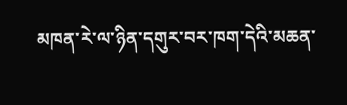མཁན་རེ་ལ་ཉིན་དགུར་བར་ཁག་དེའི་མཆན་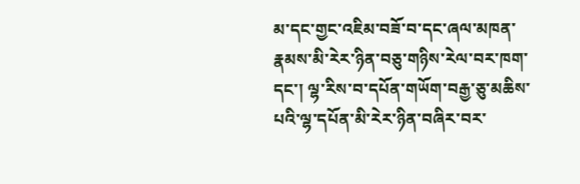མ་དང་གྱང་འཇིམ་བཟོ་བ་དང་ཞལ་མཁན་རྣམས་མི་རེར་ཉིན་བཅུ་གཉིས་རེལ་བར་ཁག་དང་། ལྷ་རིས་བ་དཔོན་གཡོག་བརྒྱ་ཅུ་མཆིས་པའི་ལྷ་དཔོན་མི་རེར་ཉིན་བཞིར་བར་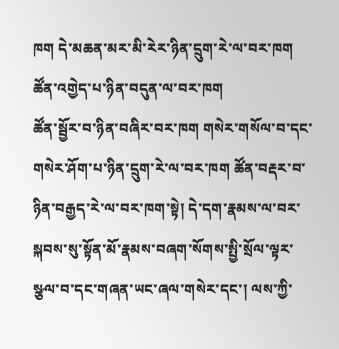ཁག དེ་མཆན་མར་མི་རེར་ཉིན་དྲུག་རེ་ལ་བར་ཁག ཚོན་འགྱེད་པ་ཉིན་བདུན་ལ་བར་ཁག
ཚོན་སྦྱོར་བ་ཉིན་བཞིར་བར་ཁག གསེར་གསོལ་བ་དང་གསེར་ཤོག་པ་ཉིན་དྲུག་རེ་ལ་བར་ཁག ཚོན་བརྡར་བ་ཉིན་བརྒྱད་རེ་ལ་བར་ཁག་སྟེ། དེ་དག་རྣམས་ལ་བར་སྐབས་སུ་སྟོན་མོ་རྣམས་བཞག་སོགས་སྤྱི་སྲོལ་ལྟར་སྩལ་བ་དང་གཞན་ཡང་ཞལ་གསེར་དང་། ལས་ཀྱི་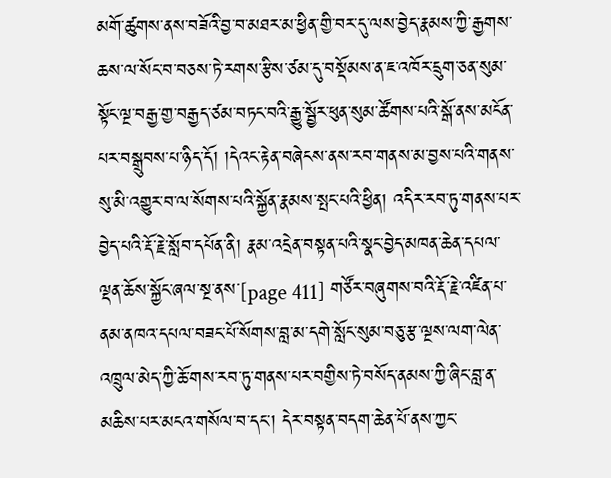མགོ་ཚུགས་ནས་བཟོའི་བྱ་བ་མཐར་མ་ཕྱིན་གྱི་བར་དུ་ལས་བྱེད་རྣམས་ཀྱི་རྒྱགས་ཆས་ལ་སོང་བ་བཅས་ཏེ་རགས་རྩིས་ཙམ་དུ་བསྡོམས་ན་ཇ་འཁོར་དྲུག་ཅན་སུམ་སྟོང་ལྔ་བརྒྱ་གྱ་བརྒྱད་ཙམ་བཏང་བའི་རྒྱུ་སྦྱོར་ཕུན་སུམ་ཚོགས་པའི་སྒོ་ནས་མངོན་པར་བསྒྲུབས་པ་ཉིད་དོ། །དེའང་རྟེན་བཞེངས་ནས་རབ་གནས་མ་བྱས་པའི་གནས་སུ་མི་འགྱུར་བ་ལ་སོགས་པའི་སྐྱོན་རྣམས་སྤང་པའི་ཕྱིན། འདིར་རབ་ཏུ་གནས་པར་བྱེད་པའི་རྡོ་རྗེ་སློབ་དཔོན་ནི། རྣམ་འདྲེན་བསྟན་པའི་སྣང་བྱེད་མཁན་ཆེན་དཔལ་ལྡན་ཆོས་སྐྱོང་ཞལ་སྔ་ནས་[page 411] གཙོར་བཞུགས་བའི་རྡོ་རྗེ་འཛིན་པ་ནམ་ནཁའ་དཔལ་བཟང་པོ་སོགས་བླ་མ་དགེ་སློང་སུམ་བཅུ་རྩ་ལྔས་ལག་ལེན་འཁྲུལ་མེད་ཀྱི་ཆོ་གས་རབ་ཏུ་གནས་པར་བགྱིས་ཏེ་བསོད་ནམས་ཀྱི་ཞིང་བླ་ན་མཆིས་པར་མངའ་གསོལ་བ་དང་། དེར་བསྟན་བདག་ཆེན་པོ་ནས་ཀྱང་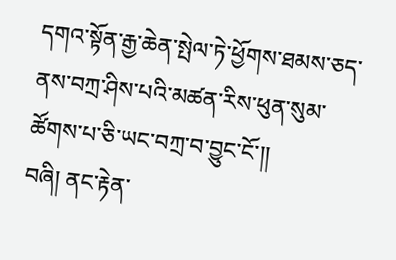དགའ་སྟོན་རྒྱ་ཆེན་སྤེལ་ཏེ་ཕྱོགས་ཐམས་ཅད་ནས་བཀྲ་ཤིས་པའི་མཚན་རིས་ཕུན་སུམ་ཚོགས་པ་ཅི་ཡང་བཀྲ་བ་བྱུང་ངོ་།།
བཞི། ནང་རྟེན་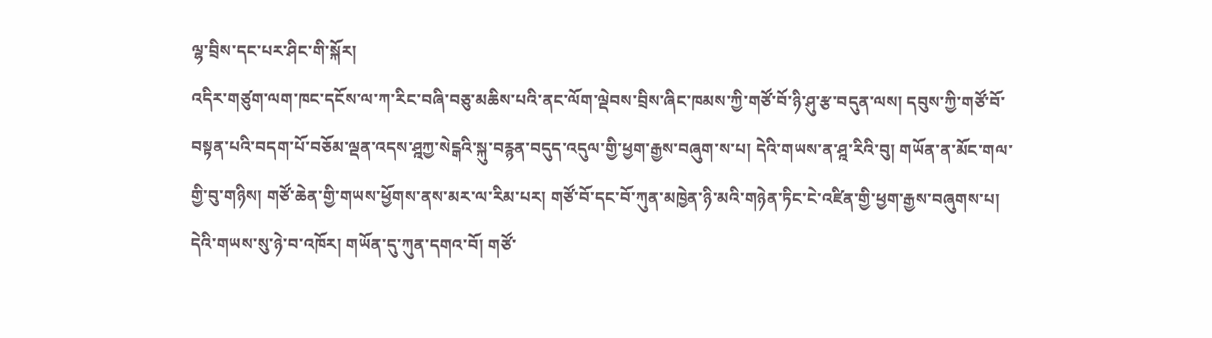ལྷ་བྲིས་དང་པར་ཤིང་གི་སྐོར།
འདིར་གཙུག་ལག་ཁང་དངོས་ལ་ཀ་རིང་བཞི་བཅུ་མཆིས་པའི་ནང་ལོག་ལྡེབས་བྲིས་ཞིང་ཁམས་ཀྱི་གཙོ་བོ་ཉི་ཤུ་རྩ་བདུན་ལས། དབུས་ཀྱི་གཙོ་བོ་བསྟན་པའི་བདག་པོ་བཅོམ་ལྡན་འདས་ཤྰཀྱ་སེངྒའི་སྐུ་བརྙན་བདུད་འདུལ་གྱི་ཕྱག་རྒྱས་བཞུག་ས་པ། དེའི་གཡས་ན་ཤྰ་རིའི་བུ། གཡོན་ན་མོང་གལ་གྱི་བུ་གཉིས། གཙོ་ཆེན་གྱི་གཡས་ཕྱོགས་ནས་མར་ལ་རིམ་པར། གཙོ་བོ་དང་བོ་ཀུན་མཁྱེན་ཉི་མའི་གཉེན་ཏིང་ངེ་འཛིན་གྱི་ཕྱག་རྒྱས་བཞུགས་པ། དེའི་གཡས་སུ་ཉེ་བ་འཁོར། གཡོན་དུ་ཀུན་དགའ་བོ། གཙོ་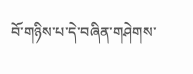བོ་གཉིས་པ་དེ་བཞིན་གཤེགས་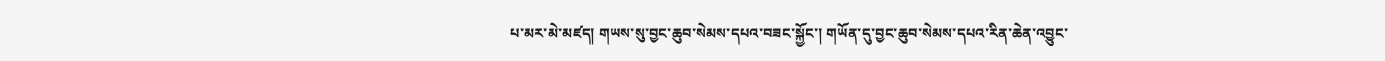པ་མར་མེ་མཛད། གཡས་སུ་བྱང་ཆུབ་སེམས་དཔའ་བཟང་སྐྱོང་། གཡོན་དུ་བྱང་ཆུབ་སེམས་དཔའ་རིན་ཆེན་འབྱུང་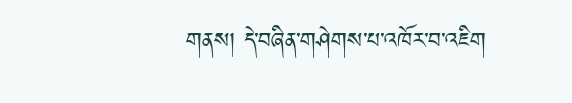གནས། དེ་བཞིན་གཤེགས་པ་འཁོར་བ་འཇིག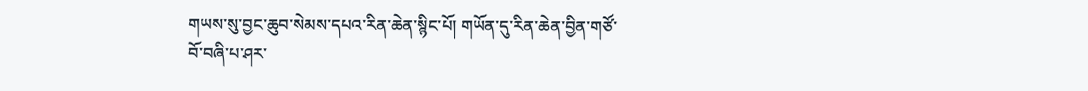གཡས་སུ་བྱང་ཆུབ་སེམས་དཔའ་རིན་ཆེན་སྙིང་པོ། གཡོན་དུ་རིན་ཆེན་བྱིན་གཙོ་བོ་བཞི་པ་ཤར་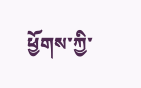ཕྱོགས་ཀྱི་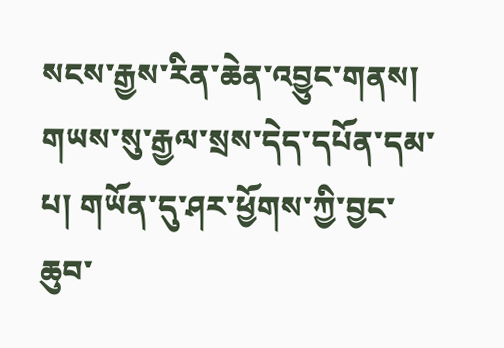སངས་རྒྱས་རིན་ཆེན་འབྱུང་གནས། གཡས་སུ་རྒྱལ་སྲས་དེད་དཔོན་དམ་པ། གཡོན་དུ་ཤར་ཕྱོགས་ཀྱི་བྱང་ཆུབ་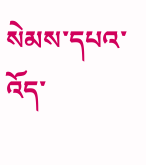སེམས་དཔའ་འོད་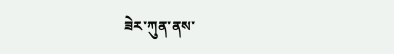ཟེར་ཀུན་ནས་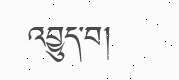འབྱུད་བ།